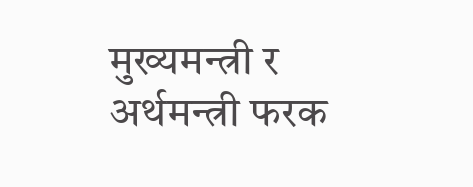मुख्यमन्त्री र अर्थमन्त्री फरक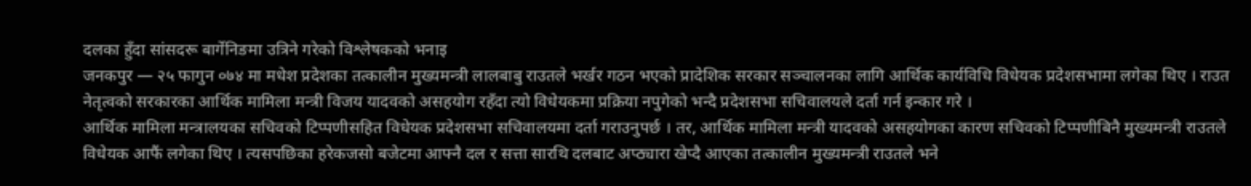दलका हुँदा सांसदरू बार्गेनिङमा उत्रिने गरेको विश्लेषकको भनाइ
जनकपुर — २५ फागुन ०७४ मा मधेश प्रदेशका तत्कालीन मुख्यमन्त्री लालबाबु राउतले भर्खर गठन भएको प्रादेशिक सरकार सञ्चालनका लागि आर्थिक कार्यविधि विधेयक प्रदेशसभामा लगेका थिए । राउत नेतृत्वको सरकारका आर्थिक मामिला मन्त्री विजय यादवको असहयोग रहँदा त्यो विधेयकमा प्रक्रिया नपुगेको भन्दै प्रदेशसभा सचिवालयले दर्ता गर्न इन्कार गरे ।
आर्थिक मामिला मन्त्रालयका सचिवको टिप्पणीसहित विधेयक प्रदेशसभा सचिवालयमा दर्ता गराउनुपर्छ । तर, आर्थिक मामिला मन्त्री यादवको असहयोगका कारण सचिवको टिप्पणीबिनै मुख्यमन्त्री राउतले विधेयक आफैं लगेका थिए । त्यसपछिका हरेकजसो बजेटमा आफ्नै दल र सत्ता सारथि दलबाट अप्ठ्यारा खेप्दै आएका तत्कालीन मुख्यमन्त्री राउतले भने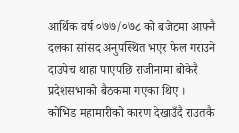आर्थिक वर्ष ०७७/०७८ को बजेटमा आफ्नै दलका सांसद अनुपस्थित भएर फेल गराउने दाउपेच थाहा पाएपछि राजीनामा बोकेरै प्रदेशसभाको बैठकमा गएका थिए ।
कोभिड महामारीको कारण देखाउँदै राउतकै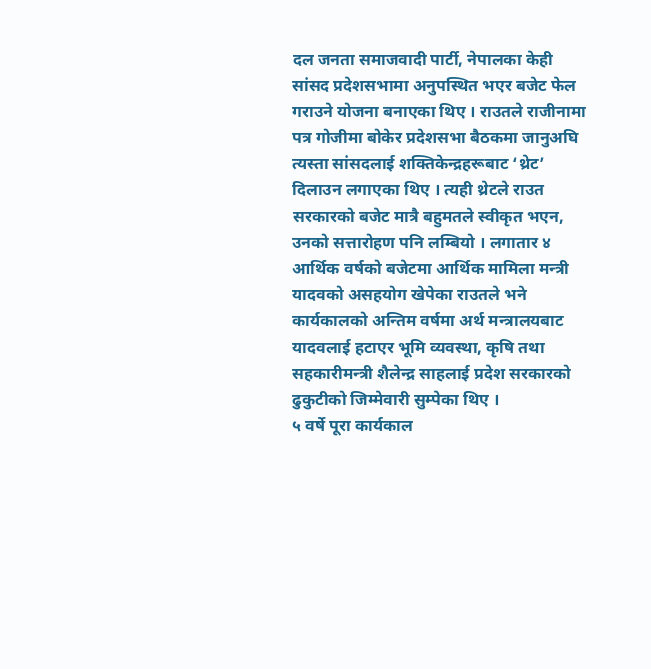दल जनता समाजवादी पार्टी, नेपालका केही सांसद प्रदेशसभामा अनुपस्थित भएर बजेट फेल गराउने योजना बनाएका थिए । राउतले राजीनामा पत्र गोजीमा बोकेर प्रदेशसभा बैठकमा जानुअघि त्यस्ता सांसदलाई शक्तिकेन्द्रहरूबाट ‘थ्रेट’ दिलाउन लगाएका थिए । त्यही थ्रेटले राउत सरकारको बजेट मात्रै बहुमतले स्वीकृत भएन, उनको सत्तारोहण पनि लम्बियो । लगातार ४ आर्थिक वर्षको बजेटमा आर्थिक मामिला मन्त्री यादवको असहयोग खेपेका राउतले भने कार्यकालको अन्तिम वर्षमा अर्थ मन्त्रालयबाट यादवलाई हटाएर भूमि व्यवस्था, कृषि तथा सहकारीमन्त्री शैलेन्द्र साहलाई प्रदेश सरकारको ढुकुटीको जिम्मेवारी सुम्पेका थिए ।
५ वर्षे पूरा कार्यकाल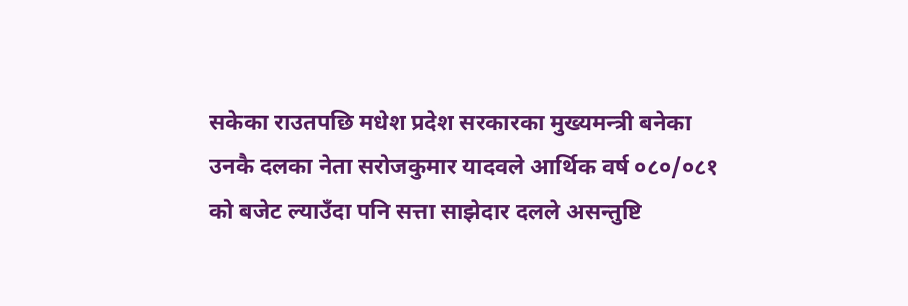सकेका राउतपछि मधेश प्रदेश सरकारका मुख्यमन्त्री बनेका उनकै दलका नेता सरोजकुमार यादवले आर्थिक वर्ष ०८०/०८१ को बजेट ल्याउँदा पनि सत्ता साझेदार दलले असन्तुष्टि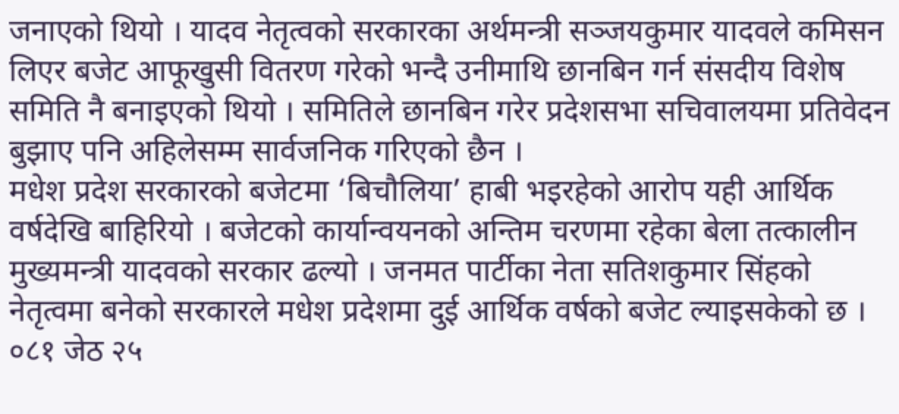जनाएको थियो । यादव नेतृत्वको सरकारका अर्थमन्त्री सञ्जयकुमार यादवले कमिसन लिएर बजेट आफूखुसी वितरण गरेको भन्दै उनीमाथि छानबिन गर्न संसदीय विशेष समिति नै बनाइएको थियो । समितिले छानबिन गरेर प्रदेशसभा सचिवालयमा प्रतिवेदन बुझाए पनि अहिलेसम्म सार्वजनिक गरिएको छैन ।
मधेश प्रदेश सरकारको बजेटमा ‘बिचौलिया’ हाबी भइरहेको आरोप यही आर्थिक वर्षदेखि बाहिरियो । बजेटको कार्यान्वयनको अन्तिम चरणमा रहेका बेला तत्कालीन मुख्यमन्त्री यादवको सरकार ढल्यो । जनमत पार्टीका नेता सतिशकुमार सिंहको नेतृत्वमा बनेको सरकारले मधेश प्रदेशमा दुई आर्थिक वर्षको बजेट ल्याइसकेको छ । ०८१ जेठ २५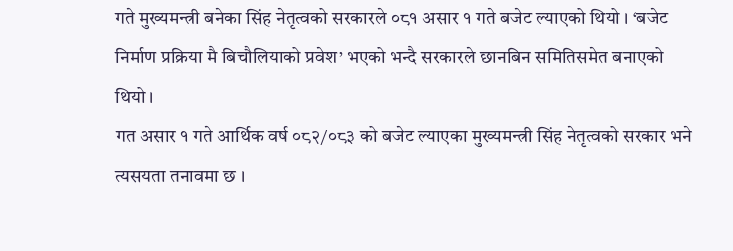गते मुख्यमन्त्री बनेका सिंह नेतृत्वको सरकारले ०८१ असार १ गते बजेट ल्याएको थियो । ‘बजेट निर्माण प्रक्रिया मै बिचौलियाको प्रवेश’ भएको भन्दै सरकारले छानबिन समितिसमेत बनाएको थियो ।
गत असार १ गते आर्थिक वर्ष ०८२/०८३ को बजेट ल्याएका मुख्यमन्त्री सिंह नेतृत्वको सरकार भने त्यसयता तनावमा छ ।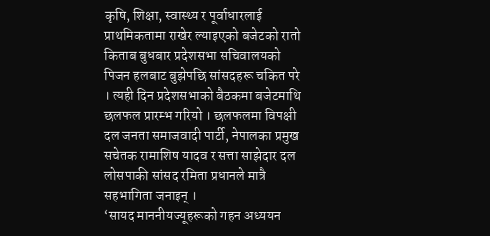कृषि, शिक्षा, स्वास्थ्य र पूर्वाधारलाई प्राथमिकतामा राखेर ल्याइएको बजेटको रातो किताब बुधबार प्रदेशसभा सचिवालयको पिजन हलबाट बुझेपछि सांसदहरू चकित परे । त्यही दिन प्रदेशसभाको बैठकमा बजेटमाथि छलफल प्रारम्भ गरियो । छलफलमा विपक्षी दल जनता समाजवादी पार्टी, नेपालका प्रमुख सचेतक रामाशिष यादव र सत्ता साझेदार दल लोसपाकी सांसद रमिता प्रधानले मात्रै सहभागिता जनाइन् ।
‘सायद माननीयज्यूहरूको गहन अध्ययन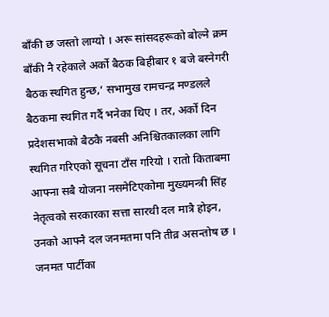बाँकी छ जस्तो लाग्यो । अरू सांसदहरूको बोल्ने क्रम बाँकी नै रहेकाले अर्को बैठक बिहीबार १ बजे बस्नेगरी बैठक स्थगित हुन्छ,’ सभामुख रामचन्द्र मण्डलले बैठकमा स्थगित गर्दै भनेका थिए । तर, अर्को दिन प्रदेशसभाको बैठकै नबसी अनिश्चितकालका लागि स्थगित गरिएको सूचना टाँस गरियो । रातो किताबमा आफ्ना सबै योजना नसमेटिएकोमा मुख्यमन्त्री सिंह नेतृत्वको सरकारका सत्ता सारथी दल मात्रै होइन, उनको आफ्नै दल जनमतमा पनि तीव्र असन्तोष छ ।
जनमत पार्टीका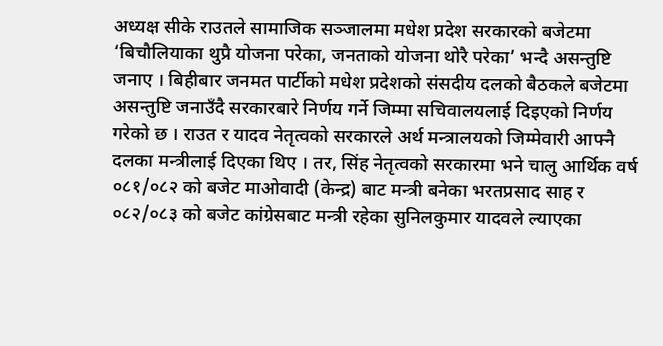अध्यक्ष सीके राउतले सामाजिक सञ्जालमा मधेश प्रदेश सरकारको बजेटमा ‘बिचौलियाका थुप्रै योजना परेका, जनताको योजना थोरै परेका’ भन्दै असन्तुष्टि जनाए । बिहीबार जनमत पार्टीको मधेश प्रदेशको संसदीय दलको बैठकले बजेटमा असन्तुष्टि जनाउँदै सरकारबारे निर्णय गर्ने जिम्मा सचिवालयलाई दिइएको निर्णय गरेको छ । राउत र यादव नेतृत्वको सरकारले अर्थ मन्त्रालयको जिम्मेवारी आफ्नै दलका मन्त्रीलाई दिएका थिए । तर, सिंह नेतृत्वको सरकारमा भने चालु आर्थिक वर्ष ०८१/०८२ को बजेट माओवादी (केन्द्र) बाट मन्त्री बनेका भरतप्रसाद साह र ०८२/०८३ को बजेट कांग्रेसबाट मन्त्री रहेका सुनिलकुमार यादवले ल्याएका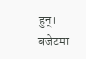हुन्।
बजेटमा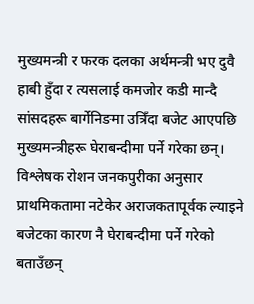मुख्यमन्त्री र फरक दलका अर्थमन्त्री भए दुवै हाबी हुँदा र त्यसलाई कमजोर कडी मान्दै सांसदहरू बार्गेनिङमा उत्रिँदा बजेट आएपछि मुख्यमन्त्रीहरू घेराबन्दीमा पर्ने गरेका छन्। विश्लेषक रोशन जनकपुरीका अनुसार प्राथमिकतामा नटेकेर अराजकतापूर्वक ल्याइने बजेटका कारण नै घेराबन्दीमा पर्ने गरेको बताउँछन्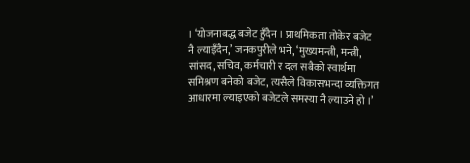। ‘योजनाबद्ध बजेट हुँदैन । प्राथमिकता तोकेर बजेट नै ल्याइँदैन,’ जनकपुरीले भने, ‘मुख्यमन्त्री, मन्त्री, सांसद, सचिव, कर्मचारी र दल सबैको स्वार्थमा समिश्रण बनेको बजेट, त्यसैले विकासभन्दा व्यक्तिगत आधारमा ल्याइएको बजेटले समस्या नै ल्याउने हो ।’